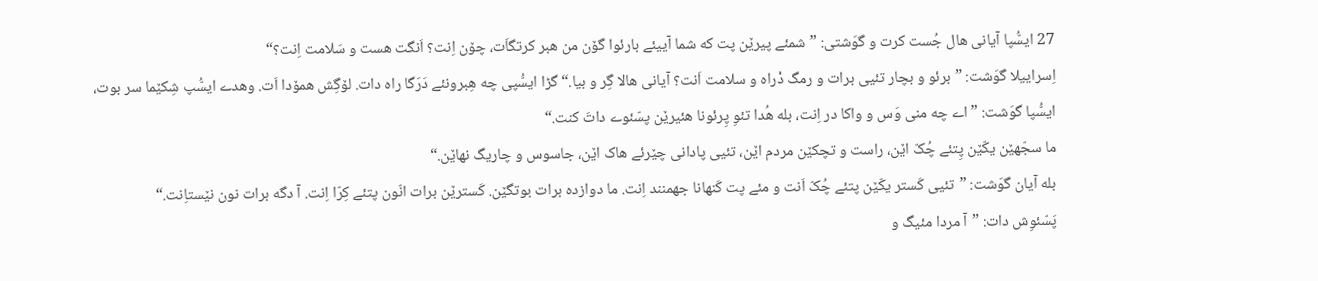27 ایسُّپا آیانی هال جُست کرت و گوَشتی: ”شمئے پیرێن پت که شما آییئے بارئوا گۆن من هبر کرتگاَت، چۆن اِنت؟ اَنگت هست و سَلامت اِنت؟“
اِسراییلا گوَشت: ”برئو و بچار تئیی برات و رمگ دْراه و سلامت اَنت؟ آیانی هالا گِر و بیا.“ گڑا ایسُّپی چه هِبرونئے دَرَگا راه دات. لۆگِش همۆدا اَت. وهدے ایسُّپ شِکێما سر بوت،
ایسُّپا گوَشت: ”اے چه منی وَس و واکا در اِنت، بله هُدا تئوِ پِرئونا هئیرێن پسّئوے داتَ کنت.“
ما سجّهێن یکّێن پِتئے چُکّ اێن، راست و تچکێن مردم اێن، تئیی پادانی چێرئے هاک اێن، جاسوس و چاریگ نهاێن.“
بله آیان گوَشت: ”تئیی کَستر یکّێن پتئے چُکّ اَنت و مئے پت کَنهانا جهمنند اِنت. ما دوازده برات بوتگێن. کَسترێن برات انّون پتئے کِرّا اِنت. آ دگه برات نون نێستاِنت.“
پَسّئوِش دات: ”آ مردا مئیگ و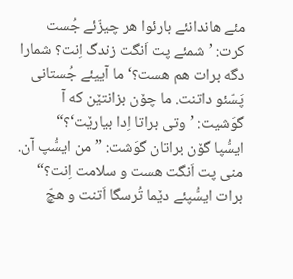مئے هاندانئے بارئوا هر چیزّئے جُست کرت: ’شمئے پت اَنگت زندگ اِنت؟ شمارا دگه برات هم هست؟‘ ما آییئے جُستانی پَسّئو داتنت. ما چۆن بزانتێن که آ گوَشیت: ’وتی براتا اِدا بیارێت‘؟“
ایسُّپا گۆن براتان گوَشت: ”من ایسُّپ آن. منی پت اَنگت هست و سلامت اِنت؟“ برات ایسُّپئے دێما تُرسگا اَتنت و هچّ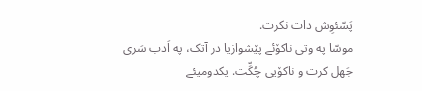پَسّئوِش دات نکرت.
موسّا په وتی ناکۆئے پێشوازیا در آتک، په اَدب سَری جَهل کرت و ناکۆیی چُکِّت. یکدومیئے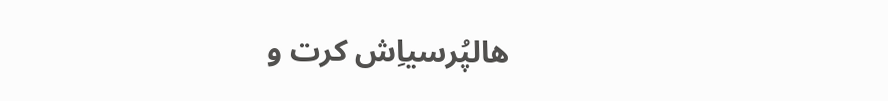هالپُرسیاِش کرت و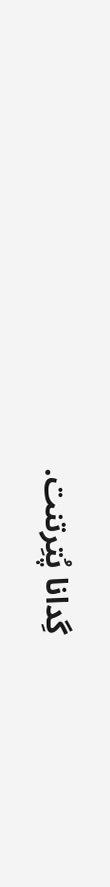گِدانا پُتِرتنت.